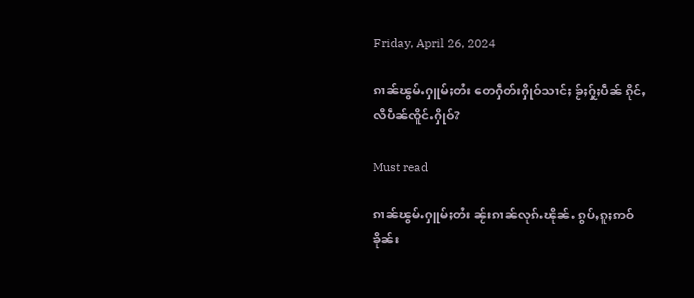Friday, April 26, 2024

ၵၢၼ်ၽွမ်ႉႁူမ်ႈတႆး တေႁဵတ်းႁိုဝ်သၢင်ႈ ၶႂ်ႈႁႂ်ႈပဵၼ် ၵိုင်ႇလီပဵၼ်ၸိူင်ႉႁိုဝ်?

Must read

ၵၢၼ်ၽွမ်ႉႁူမ်ႈတႆး ၼႂ်းၵၢၼ်လုၵ်ႉၽိုၼ်ႉ ၵွပ်ႇၵူႈဢဝ်ၶိုၼ်း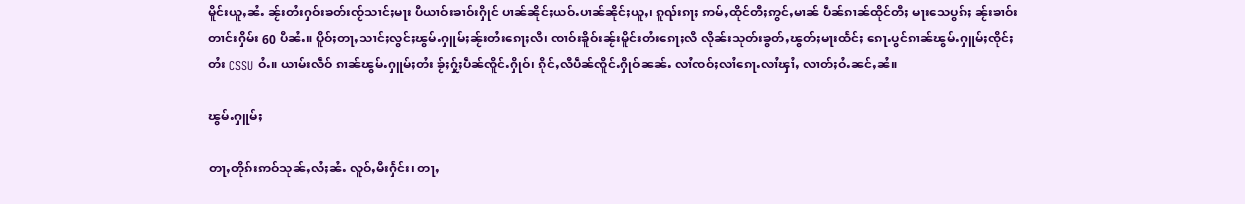မိူင်းယူႇၼႆႉ ၼႂ်းတႆးႁဝ်းၶတ်းၸႂ်သၢင်ႈမႃး ပီယၢဝ်းၶၢဝ်းႁိုင် ပၢၼ်ၼိုင်ႈယဝ်ႉပၢၼ်ၼိုင်ႈယူႇ၊ ၵူၺ်းၵႃႈ ဢမ်ႇထိုင်တီႈဢွင်ႇမၢၼ် ပဵၼ်ၵၢၼ်ထိုင်တီႈ မႃးသေပွၵ်ႈ ၼႂ်းၶၢဝ်းတၢင်းႁိမ်း 60 ပီၼႆႉ။ ပိူဝ်ႈတႃႇသၢင်ႈလွင်ႈၽွမ်ႉႁူမ်ႈၼႂ်းတႆးၵေႃႈလီ၊ ၸၢဝ်းၶိူဝ်းၼႂ်းမိူင်းတႆးၵေႃႈလီ လိုၼ်းသုတ်းၶွတ်ႇၽွတ်ႈမႃးထႅင်ႈ ၵေႃႉပွင်ၵၢၼ်ၽွမ်ႉႁူမ်ႈၸိုင်ႈတႆး CSSU ဝႆႉ။ ယၢမ်းလဵဝ် ၵၢၼ်ၽွမ်ႉႁူမ်ႈတႆး ၶႂ်ႈႁႂ်ႈပဵၼ်ၸိူင်ႉႁိုဝ်၊ ၵိုင်ႇလီပဵၼ်ၸိူင်ႉႁိုဝ်ၼၼ်ႉ လၢႆၸဝ်ႈလၢႆၵေႃႉလၢႆၾၢႆႇ လၢတ်ႈဝႆႉၼင်ႇၼႆ။

ၽွမ်ႉႁူမ်ႈ

တႃႇတိုၵ်းဢဝ်သုၼ်ႇလႆႈၼႆႉ လူဝ်ႇမီးႁႅင်း၊ တႃႇ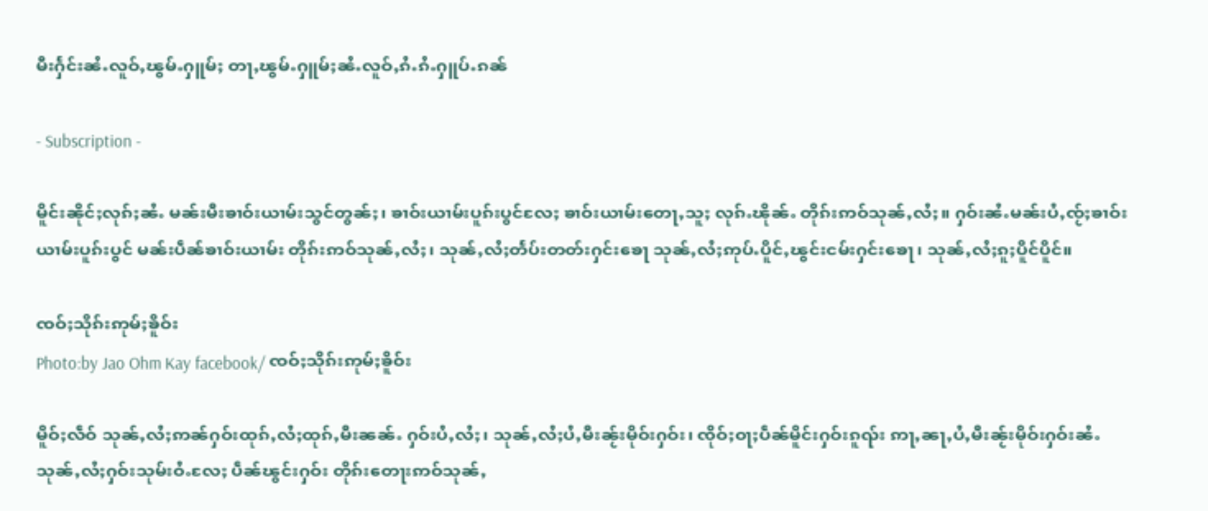မီးႁႅင်းၼႆႉလူဝ်ႇၽွမ်ႉႁူမ်ႈ တႃႇၽွမ်ႉႁူမ်ႈၼႆႉလူဝ်ႇၵႆႉၵႆႉႁူပ်ႉၵၼ်

- Subscription -

မိူင်းၼိုင်ႈလုၵ်ႈၼႆႉ မၼ်းမီးၶၢဝ်းယၢမ်းသွင်တွၼ်ႈ၊ ၶၢဝ်းယၢမ်းပူၵ်းပွင်လႄႈ ၶၢဝ်းယၢမ်းတေႃႇသူႈ လုၵ်ႉၽိုၼ်ႉ တိုၵ်းဢဝ်သုၼ်ႇလႆႈ။ ႁဝ်းၼႆႉမၼ်းပႆႇၸႂ်ႈၶၢဝ်းယၢမ်းပူၵ်းပွင် မၼ်းပဵၼ်ၶၢဝ်းယၢမ်း တိုၵ်းဢဝ်သုၼ်ႇလႆႈ၊ သုၼ်ႇလႆႈတႅပ်းတတ်းႁင်းၶေႃ သုၼ်ႇလႆႈဢုပ်ႉပိူင်ႇၽွင်းငမ်းႁင်းၶေႃ၊ သုၼ်ႇလႆႈၵူႈပိူင်ပိူင်။

ၸဝ်ႈသိုၵ်းဢုမ်ႈၶိူဝ်း
Photo:by Jao Ohm Kay facebook/ ၸဝ်ႈသိုၵ်းဢုမ်ႈၶိူဝ်း

မိူဝ်ႈလဵဝ် သုၼ်ႇလႆႈဢၼ်ႁဝ်းထုၵ်ႇလႆႈထုၵ်ႇမီးၼၼ်ႉ ႁဝ်းပႆႇလႆႈ၊ သုၼ်ႇလႆႈပႆႇမီးၼႂ်းမိုဝ်းႁဝ်း၊ ၸိုဝ်ႈဝႃႈပဵၼ်မိူင်းႁဝ်းၵူၺ်း ဢႃႇၼႃႇပႆႇမီးၼႂ်းမိုဝ်းႁဝ်းၼႆႉ သုၼ်ႇလႆႈႁဝ်းသုမ်းဝႆႉလႄႈ ပဵၼ်ၽွင်းႁဝ်း တိုၵ်းတေႃးဢဝ်သုၼ်ႇ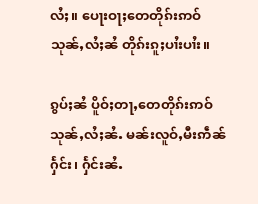လႆႈ။ ပေႃးဝႃႈတေတိုၵ်းဢဝ်သုၼ်ႇလႆႈၼႆ တိုၵ်းၵူႈပၢႆးပၢႆး။

ၵွပ်ႈၼႆ ပိူဝ်ႈတႃႇတေတိုၵ်းဢဝ်သုၼ်ႇလႆႈၼႆႉ မၼ်းလူဝ်ႇမီးဢဵၼ်ႁႅင်း၊ ႁႅင်းၼႆႉ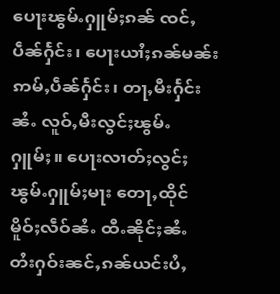ပေႃးၽွမ်ႉႁူမ်ႈၵၼ် ၸင်ႇပဵၼ်ႁႅင်း၊ ပေႃးယၢႆႈၵၼ်မၼ်းဢမ်ႇပဵၼ်ႁႅင်း၊ တႃႇမီးႁႅင်းၼႆႉ လူဝ်ႇမီးလွင်ႈၽွမ်ႉႁူမ်ႈ။ ပေႃးလၢတ်ႈလွင်ႈၽွမ်ႉႁူမ်ႈမႃး တေႃႇထိုင်မိူဝ်ႈလဵဝ်ၼႆႉ ထီႉၼိုင်ႈၼႆႉ တႆးႁဝ်းၼင်ႇၵၼ်ယင်းပႆႇ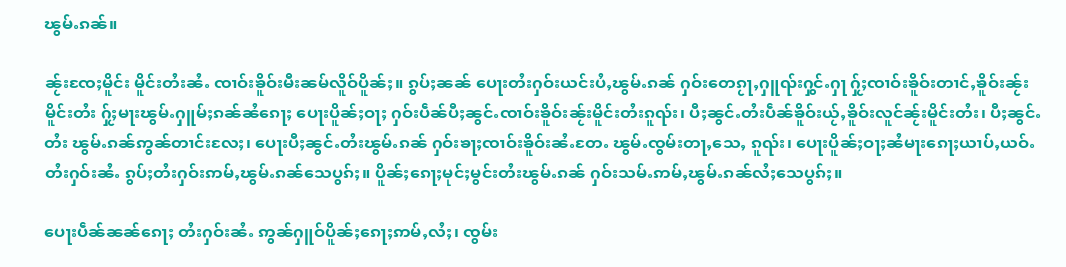ၽွမ်ႉၵၼ်။

ၼႂ်းၸႄႈမိူင်း မိူင်းတႆးၼႆႉ ၸၢဝ်းၶိူဝ်းမီးၼမ်လိူဝ်ပိူၼ်ႈ။ ၵွပ်ႈၼၼ် ပေႃးတႆးႁဝ်းယင်းပႆႇၽွမ်ႉၵၼ် ႁဝ်းတေၵႂႃႇႁူၺ်းႁွင်ႉႁႃ ႁႂ်ႈၸၢဝ်းၶိူဝ်းတၢင်ႇၶိူဝ်းၼႂ်းမိူင်းတႆး ႁႂ်ႈမႃးၽွမ်ႉႁူမ်ႈၵၼ်ၼႆၵေႃႈ ပေႃးပိူၼ်ႈဝႃႈ ႁဝ်းပဵၼ်ပီႈၼွင်ႉၸၢဝ်းၶိူဝ်းၼႂ်းမိူင်းတႆးၵူၺ်း၊ ပီႈၼွင်ႉတႆးပဵၼ်ၶိူဝ်းယႂ်ႇၶိူဝ်းလူင်ၼႂ်းမိူင်းတႆး၊ ပီႈၼွင်ႉတႆး ၽွမ်ႉၵၼ်ဢွၼ်တၢင်းလႄႈ၊ ပေႃးပီႈၼွင်ႉတႆးၽွမ်ႉၵၼ် ႁဝ်းၶႃႈၸၢဝ်းၶိူဝ်းၼႆႉတႄႉ ၽွမ်ႉၸွမ်းတႃႇသေႇ ၵူၺ်း၊ ပေႃးပိူၼ်ႈဝႃႈၼႆမႃးၵေႃႈယၢပ်ႇယဝ်ႉ တႆးႁဝ်းၼႆႉ ၵွပ်ႈတႆးႁဝ်းဢမ်ႇၽွမ်ႉၵၼ်သေပွၵ်ႈ။ ပိူၼ်ႈၵေႃႈမုင်ႈမွင်းတႆးၽွမ်ႉၵၼ် ႁဝ်းသမ်ႉဢမ်ႇၽွမ်ႉၵၼ်လႆႈသေပွၵ်ႈ။

ပေႃးပဵၼ်ၼၼ်ၵေႃႈ တႆးႁဝ်းၼႆႉ ဢွၼ်ႁူဝ်ပိူၼ်ႈၵေႃႈဢမ်ႇလႆႈ၊ ၸွမ်း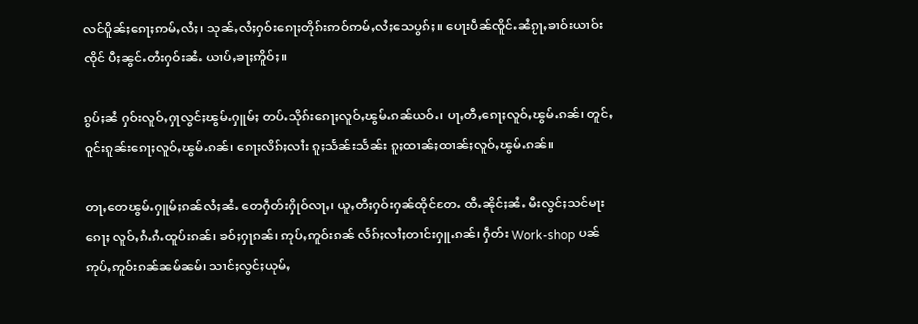လင်ပိူၼ်ႈၵေႃႈဢမ်ႇလႆႈ၊ သုၼ်ႇလႆႈႁဝ်းၵေႃႈတိုၵ်းဢဝ်ဢမ်ႇလႆႈသေပွၵ်ႈ။ ပေႃးပဵၼ်ၸိူင်ႉၼႆၵႂႃႇၶၢဝ်းယၢဝ်းၸိုင် ပီႈၼွင်ႉတႆးႁဝ်းၼႆႉ ယၢပ်ႇၶႃႈဢိူဝ်ႈ။

ၵွပ်ႈၼႆ ႁဝ်းလူဝ်ႇႁႃလွင်ႈၽွမ်ႉႁူမ်ႈ တပ်ႉသိုၵ်းၵေႃႈလူဝ်ႇၽွမ်ႉၵၼ်ယဝ်ႉ၊ ပႃႇတီႇၵေႃႈလူဝ်ႇၽွမ်ႉၵၼ်၊ တူင်ႇဝူင်းၵူၼ်းၵေႃႈလူဝ်ႇၽွမ်ႉၵၼ်၊ ၵေႃႈလိၵ်ႈလၢႆး ၵူႈသႅၼ်းသႅၼ်း ၵူႈထၢၼ်ႈထၢၼ်ႈလူဝ်ႇၽွမ်ႉၵၼ်။

တႃႇတေၽွမ်ႉႁူမ်ႈၵၼ်လႆႈၼႆႉ တေႁဵတ်းႁိုဝ်လႃႇ၊ ယူႇတီႈႁဝ်းႁၼ်ထိုင်တႄႉ ထီႉၼိုင်ႈၼႆႉ မီးလွင်ႈသင်မႃးၵေႃႈ လူဝ်ႇၵႆႉၵႆႉထူပ်းၵၼ်၊ ၶဝ်ႈႁႃၵၼ်၊ ဢုပ်ႇဢူဝ်းၵၼ် လႅၵ်ႈလၢႆႈတၢင်းႁူႉၵၼ်၊ ႁဵတ်း Work-shop ပၼ် ဢုပ်ႇဢူဝ်းၵၼ်ၼမ်ၼမ်၊ သၢင်ႈလွင်ႈယုမ်ႇ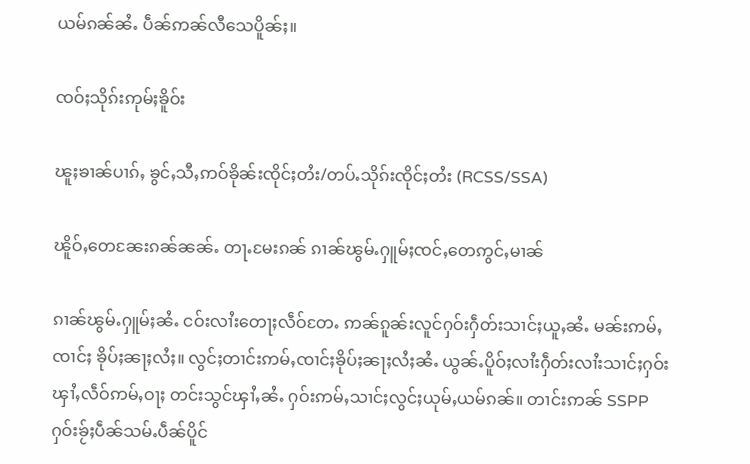ယမ်ၵၼ်ၼႆႉ ပဵၼ်ဢၼ်လီသေပိူၼ်ႈ။

ၸဝ်ႈသိုၵ်းဢုမ်ႈၶိူဝ်း

ၽူႈၶၢၼ်ပၢၵ်ႇ ၶွင်ႇသီႇဢဝ်ၶိုၼ်းၸိုင်ႈတႆး/တပ်ႉသိုၵ်းၸိုင်ႈတႆး (RCSS/SSA)

ၽိူဝ်ႇတေၼႄးၵၼ်ၼၼ်ႉ တႃႉမႄးၵၼ် ၵၢၼ်ၽွမ်ႉႁူမ်ႈၸင်ႇတေဢွင်ႇမၢၼ်

ၵၢၼ်ၽွမ်ႉႁူမ်ႈၼႆႉ ငဝ်းလၢႆးတေႃႈလဵဝ်တႄႉ ဢၼ်ၵူၼ်းလူင်ႁဝ်းႁဵတ်းသၢင်ႈယူႇၼႆႉ မၼ်းဢမ်ႇၸၢင်ႈ ၶိုပ်ႈၼႃႈလႆႈ။ လွင်ႈတၢင်းဢမ်ႇၸၢင်ႈၶိုပ်ႈၼႃႈလႆႈၼႆႉ ယွၼ်ႉပိူဝ်ႈလၢႆးႁဵတ်းလၢႆးသၢင်ႈႁဝ်း ၾၢႆႇလဵဝ်ဢမ်ႇဝႃႈ တင်းသွင်ၾၢႆႇၼႆႉ ႁဝ်းဢမ်ႇသၢင်ႈလွင်ႈယုမ်ႇယမ်ၵၼ်။ တၢင်းဢၼ် SSPP ႁဝ်းၶႂ်ႈပဵၼ်သမ်ႉပဵၼ်ပိူင်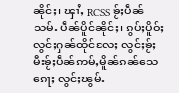ၼိုင်ႈ၊ ၾၢႆႇ RCSS ၶႂ်ႈပဵၼ်သမ်ႉ ပဵၼ်ပိူင်ၼိုင်ႈ၊ ၵွပ်ႈပိူဝ်ႈလွင်ႈႁၼ်ထိုင်လႄႈ လွင်ႈၶႂ်ႈမီးၶႂ်ႈပဵၼ်ဢမ်ႇမိူၼ်ၵၼ်သေၵေႃႈ လွင်ႈၽွမ်ႉ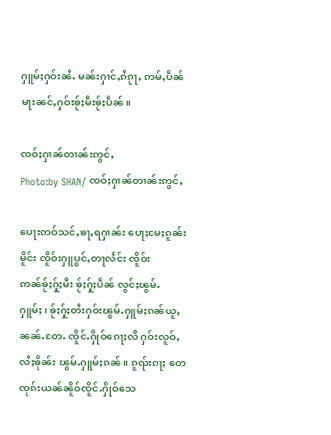ႁူမ်ႈႁဝ်းၼႆႉ မၼ်းႁၢင်ႇၵႆၵႂႃႇ ဢမ်ႇပဵၼ်မႃးၼင်ႇႁဝ်းၶႂ်ႈမီးၶႂ်ႈပဵၼ်။

ၸဝ်ႈႁၢၼ်တၢၼ်းဢွင်ႇ
Photo:by SHAN/ ၸဝ်ႈႁၢၼ်တၢၼ်းဢွင်ႇ

ပေႃးဢဝ်သင်ႇၶႃႇရႁၢၼ်း ပေႃႈမႄႈၵူၼ်းမိူင်း ၸိူဝ်းႁူပွင်ႇတႃလႅင်း ၸိူဝ်းဢၼ်ၶႂ်ႈႁႂ်ႈမီး ၶႂ်ႈႁႂ်ႈပဵၼ် လွင်ႈၽွမ်ႉႁူမ်ႈ၊ ၶႂ်ႈႁႂ်ႈတႆးႁဝ်းၽွမ်ႉႁူမ်ႈၵၼ်ယူႇၼၼ်ႉတႄႉ ၸိူင်ႉႁိုဝ်ၵေႃႈလီ ႁဝ်းလူဝ်ႇလႆႈၶိုၼ်း ၽွမ်ႉႁူမ်ႈၵၼ်။ ၵူၺ်းၵႃႈ တေၸုၵ်းယၼ်ၼိူဝ်ၸိူင်ႉႁိုဝ်သေ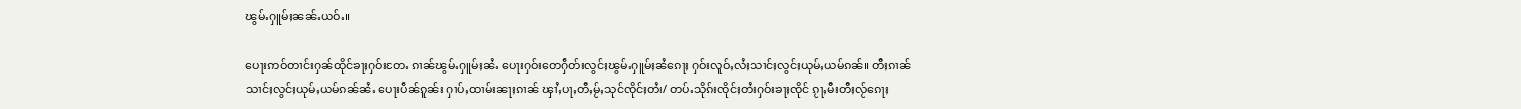ၽွမ်ႉႁူမ်ႈၼၼ်ႉယဝ်ႉ။

ပေႃးဢဝ်တၢင်းႁၼ်ထိုင်ၶႃႈႁဝ်းတႄႉ ၵၢၼ်ၽွမ်ႉႁူမ်ႈၼႆႉ ပေႃးႁဝ်းတေႁဵတ်းလွင်ႈၽွမ်ႉႁူမ်ႈၼႆၵေႃႈ ႁဝ်းလူဝ်ႇလႆႈသၢင်ႈလွင်ႈယုမ်ႇယမ်ၵၼ်။ တီႈၵၢၼ်သၢင်ႈလွင်ႈယုမ်ႇယမ်ၵၼ်ၼႆႉ ပေႃးပဵၼ်ၵူၼ်း ႁၢပ်ႇထၢမ်းၼႃႈၵၢၼ် ၾၢႆႇပႃႇတီႇမႂ်ႇသုင်ၸိုင်ႈတႆး/ တပ်ႉသိုၵ်းၸိုင်ႈတႆးႁဝ်းၶႃႈၸိုင် ၵႂႃႇမီးတီႈလႂ်ၵေႃႈ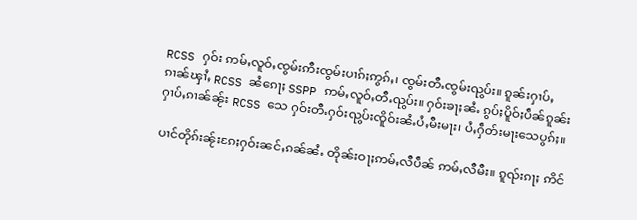RCSS ႁဝ်း ဢမ်ႇလူဝ်ႇၸွမ်းဢီးၸွမ်းပၢၵ်ႈဢွၵ်ႇ၊ ၸွမ်းတီႉၸွမ်းၺွပ်း။ ၵူၼ်းႁၢပ်ႇၵၢၼ်ၾၢႆႇ RCSS ၼႆၵေႃႈ SSPP ဢမ်ႇလူဝ်ႇတီႉၺွပ်း။ ႁဝ်းၶႃႈၼႆႉ ၵွပ်ႈပိူဝ်ႈပဵၼ်ၵူၼ်းႁၢပ်ႇၵၢၼ်ၼႂ်း RCSS သေ ႁဝ်းတီႉႁဝ်းၺွပ်းၸိူဝ်းၼႆႉပႆႇမီးမႃး၊ ပႆႇႁဵတ်းမႃးသေပွၵ်ႈ။

ပၢင်တိုၵ်းၼႂ်းၵႄႈႁဝ်းၼင်ႇၵၼ်ၼႆႉ တိုၼ်းဝႃႈဢမ်ႇလီပဵၼ် ဢမ်ႇလီမီး။ ၵူၺ်းၵႃႈ ဢိင်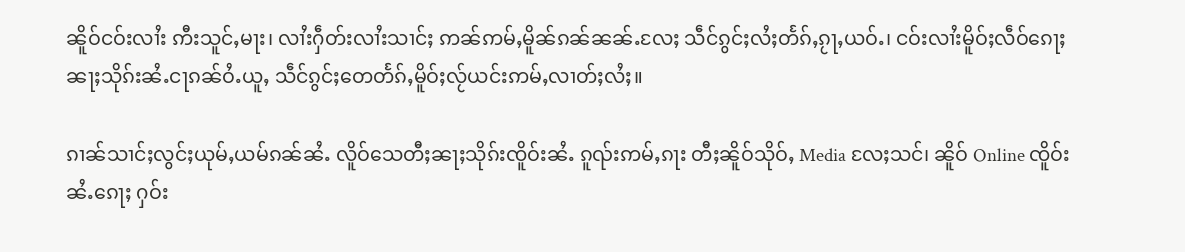ၼိူဝ်ငဝ်းလၢႆး ဢီးသူင်ႇမႃး၊ လၢႆးႁဵတ်းလၢႆးသၢင်ႈ ဢၼ်ဢမ်ႇမိူၼ်ၵၼ်ၼၼ်ႉလႄႈ သဵင်ၵွင်ႈလႆႈတႅၵ်ႇၵႂႃႇယဝ်ႉ၊ ငဝ်းလၢႆးမိူဝ်ႈလဵဝ်ၵေႃႈ ၼႃႈသိုၵ်းၼႆႉငႃၵၼ်ဝႆႉယူႇ သဵင်ၵွင်ႈတေတႅၵ်ႇမိူဝ်ႈလႂ်ယင်းဢမ်ႇလၢတ်ႈလႆႈ။

ၵၢၼ်သၢင်ႈလွင်ႈယုမ်ႇယမ်ၵၼ်ၼႆႉ လိူဝ်သေတီႈၼႃႈသိုၵ်းၸိူဝ်းၼႆႉ ၵူၺ်းဢမ်ႇၵႃး တီႈၼိူဝ်သိုဝ်ႇ Media လႄႈသင်၊ ၼိူဝ် Online ၸိူဝ်းၼႆႉၵေႃႈ ႁဝ်း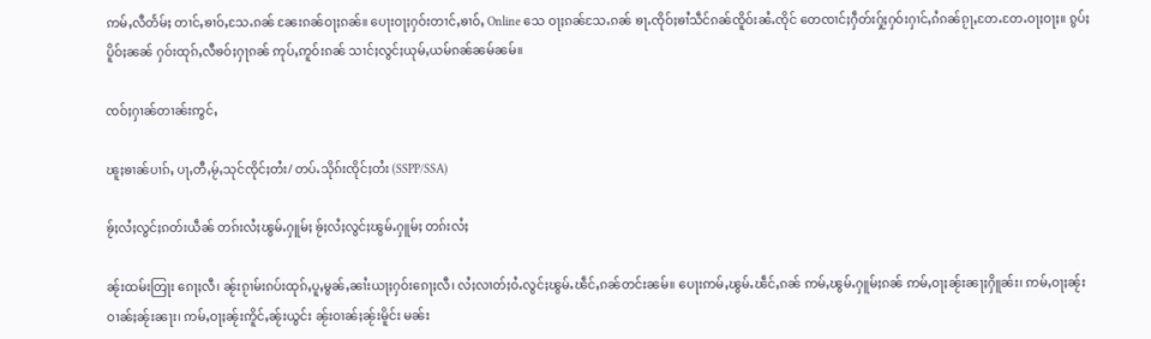ဢမ်ႇလီတႅမ်ႈ တၢင်ႇၶၢဝ်ႇသႄႉၵၼ် ၼႄးၵၼ်ဝႃႈၵၼ်။ ပေႃးဝႃႈႁဝ်းတၢင်ႇၶၢဝ်ႇ Online သေ ဝႃႈၵၼ်သႄႉၵၼ် ၶႃႉၸိုဝ်ႈၶၢႆသဵင်ၵၼ်ၸိူဝ်းၼႆႉၸိုင် တေၸၢင်ႈႁဵတ်းႁႂ်ႈႁဝ်းႁၢင်ႇၵႆၵၼ်ၵႂႃႇတႄႉတႄႉဝႃႈဝႃႈ။ ၵွပ်ႈပိူဝ်ႈၼၼ် ႁဝ်းထုၵ်ႇလီၶဝ်ႈႁႃၵၼ် ဢုပ်ႇဢူဝ်းၵၼ် သၢင်ႈလွင်ႈယုမ်ႇယမ်ၵၼ်ၼမ်ၼမ်။

ၸဝ်ႈႁၢၼ်တၢၼ်းဢွင်ႇ

ၽူႈၶၢၼ်ပၢၵ်ႇ ပႃႇတီႇမႂ်ႇသုင်ၸိုင်ႈတႆး/ တပ်ႉသိုၵ်းၸိုင်ႈတႆး (SSPP/SSA)

ၶႂ်ႈလႆႈလွင်ႈၵတ်းယဵၼ် တၵ်းလႆႈၽွမ်ႉႁူမ်ႈ ၶႂ်ႈလႆႈလွင်ႈၽွမ်ႉႁူမ်ႈ တၵ်းလႆႈ

ၼႂ်းထမ်းတြႃး ၵေႃႈလီ၊ ၼႂ်းၵႂၢမ်းၵပ်းထုၵ်ႇပူႇမွၼ်ႇၼၢႆးယႃႈႁဝ်းၵေႃႈလီ၊ လႆႈလၢတ်ႈဝႆႉလွင်ႈၽွမ်ႉၽဵင်ႇၵၼ်တင်းၼမ်။ ပေႃးဢမ်ႇၽွမ်ႉၽဵင်ႇၵၼ် ဢမ်ႇၽွမ်ႉႁူမ်ႈၵၼ် ဢမ်ႇဝႃႈၼႂ်းၼႃႈႁိူၼ်း၊ ဢမ်ႇဝႃႈၼႂ်းဝၢၼ်ႈၼႂ်းၼႃး၊ ဢမ်ႇဝႃႈၼႂ်းဢိူင်ႇၼႂ်းယွင်း ၼႂ်းဝၢၼ်ႈၼႂ်းမိူင်း မၼ်း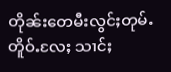တိုၼ်းတေမီးလွင်ႈတုမ်ႉတိူဝ်ႉလႄႈ သၢင်ႈ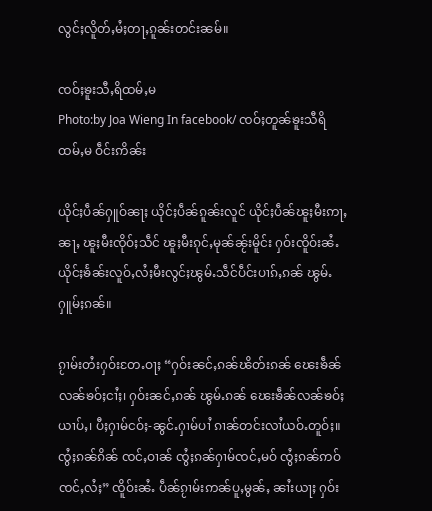လွင်ႈလိူတ်ႇမႆႈတႃႇၵူၼ်းတင်းၼမ်။

ၸဝ်ႈၶူးသီႇရိထမ်ႇမ
Photo:by Joa Wieng In facebook/ ၸဝ်ႈတူၼ်ၶူးသီရိထမ်ႇမ ဝဵင်းဢိၼ်း

ယိုင်ႈပဵၼ်ႁူဝ်ၼႃႈ ယိုင်ႈပဵၼ်ၵူၼ်းလူင် ယိုင်ႈပဵၼ်ၽူႈမီးဢႃႇၼႃႇ ၽူႈမီးၸိုဝ်ႈသဵင် ၽူႈမီးၵုင်ႇမုၼ်ၼႂ်းမိူင်း ႁဝ်းၸိူဝ်းၼႆႉ ယိုင်ႈၶႅၼ်းလူဝ်ႇလႆႈမီးလွင်ႈၽွမ်ႉသဵင်ပဵင်းပၢၵ်ႇၵၼ် ၽွမ်ႉႁူမ်ႈၵၼ်။

ၵႂၢမ်းတႆးႁဝ်းတႄႉဝႃႈ “ႁဝ်းၼင်ႇၵၼ်ၽိတ်းၵၼ် ၽေးၶဵၼ်လၼ်ၶဝ်ႈငၢႆႈ၊ ႁဝ်းၼင်ႇၵၼ် ၽွမ်ႉၵၼ် ၽေးၶဵၼ်လၼ်ၶဝ်ႈယၢပ်ႇ၊ ပီႈႁၢမ်ငဝ်ႈ-ၼွင်ႉႁၢမ်ပၢႆ ၵၢၼ်တင်းလၢႆယဝ်ႉတူဝ်ႈ။ ၸွႆႈၵၼ်ၵိၼ် ၸင်ႇဝၢၼ် ၸွႆႈၵၼ်ႁၢမ်ၸင်ႇမဝ် ၸွႆႈၵၼ်ဢဝ်ၸင်ႇလႆႈ” ၸိူဝ်းၼႆႉ ပဵၼ်ၵႂၢမ်းဢၼ်ပူႇမွၼ်ႇ ၼၢႆးယႃႈ ႁဝ်း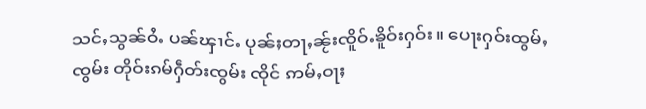သင်ႇသွၼ်ဝႆႉ ပၼ်ၾၢင်ႉ ပုၼ်ႈတႃႇၼႂ်းၸိူဝ်ႉၶိူဝ်းႁဝ်း။ ပေႃးႁဝ်းထွမ်ႇၸွမ်း တိုဝ်းၵမ်ႁဵတ်းၸွမ်း ၸိုင် ဢမ်ႇဝႃႈ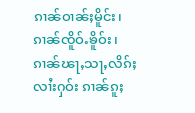ၵၢၼ်ဝၢၼ်ႈမိူင်း၊ ၵၢၼ်ၸိူဝ်ႉၶိူဝ်း၊ ၵၢၼ်ၽႃႇသႃႇလိၵ်ႈလၢႆးႁဝ်း ၵၢၼ်ၵူႈ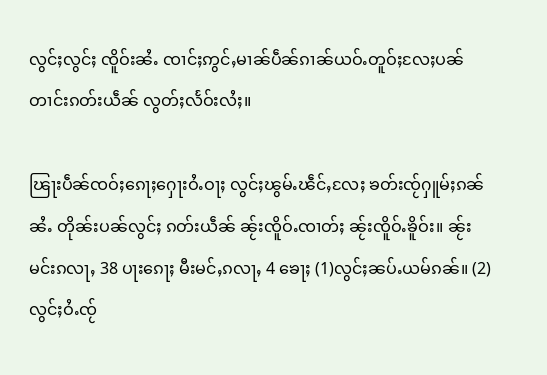လွင်ႈလွင်ႈ ၸိူဝ်းၼႆႉ ၸၢင်ႈဢွင်ႇမၢၼ်ပဵၼ်ၵၢၼ်ယဝ်ႉတူဝ်ႈလႄႈပၼ် တၢင်းၵတ်းယဵၼ် လွတ်ႈလႅဝ်းလႆႈ။

ၽြႃးပဵၼ်ၸဝ်ႈၵေႃႈႁေႃးဝႆႉဝႃႈ လွင်ႈၽွမ်ႉၽဵင်ႇလႄႈ ၶတ်းၸႂ်ႁူမ်ႈၵၼ်ၼႆႉ တိုၼ်းပၼ်လွင်ႈ ၵတ်းယဵၼ် ၼႂ်းၸိူဝ်ႉၸၢတ်ႈ ၼႂ်းၸိူဝ်ႉၶိူဝ်း။ ၼႂ်းမင်းၵလႃႇ 38 ပႃးၵေႃႈ မီးမင်ႇၵလႃႇ 4 ၶေႃႈ (1)လွင်ႈၼပ်ႉယမ်ၵၼ်။ (2)လွင်ႈဝႆႉၸႂ်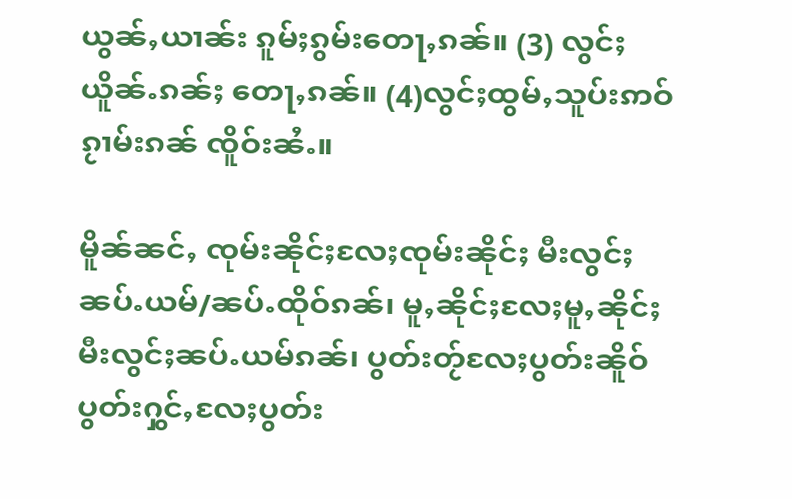ယွၼ်ႇယၢၼ်း ၵူမ်ႈၵွမ်းတေႃႇၵၼ်။ (3) လွင်ႈယိူၼ်ႉၵၼ်ႈ တေႃႇၵၼ်။ (4)လွင်ႈထွမ်ႇသူပ်းဢဝ်ၵႂၢမ်းၵၼ် ၸိူဝ်းၼႆႉ။

မိူၼ်ၼင်ႇ ၸုမ်းၼိုင်ႈလႄႈၸုမ်းၼိုင်ႈ မီးလွင်ႈၼပ်ႉယမ်/ၼပ်ႉထိုဝ်ၵၼ်၊ မူႇၼိုင်ႈလႄႈမူႇၼိုင်ႈ မီးလွင်ႈၼပ်ႉယမ်ၵၼ်၊ ပွတ်းတႂ်လႄႈပွတ်းၼိူဝ် ပွတ်းႁွင်ႇလႄႈပွတ်း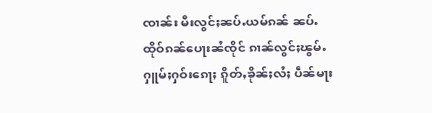ၸၢၼ်း မီးလွင်ႈၼပ်ႉယမ်ၵၼ် ၼပ်ႉထိုဝ်ၵၼ်ပေႃးၼႆၸိုင် ၵၢၼ်လွင်ႈၽွမ်ႉႁူမ်ႈႁဝ်းၵေႃႈ ၵိူတ်ႇၶိုၼ်ႈလႆႈ ပဵၼ်မႃး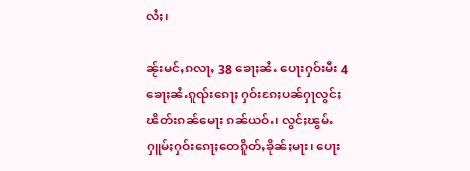လႆႈ၊

ၼႂ်းမင်ႇၵလႃႇ 38 ၶေႃႈၼႆႉ ပေႃးႁဝ်းမီး 4 ၶေႃႈၼႆႉၵူၺ်းၵေႃႈ ႁဝ်းၵႄႈပၼ်ႁႃလွင်ႈၽိတ်းၵၼ်မေႃး ၵၼ်ယဝ်ႉ၊ လွင်ႈၽွမ်ႉႁူမ်ႈႁဝ်းၵေႃႈတေၵိူတ်ႇၶိုၼ်ႈမႃး၊ ပေႃး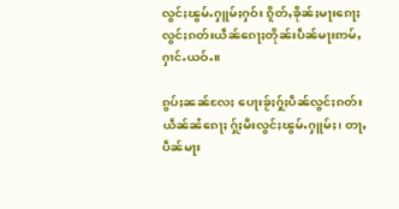လွင်ႈၽွမ်ႉႁူမ်ႈႁဝ်း ၵိူတ်ႇၶိုၼ်ႈမႃးၵေႃႈ လွင်ႈၵတ်းယဵၼ်ၵေႃႈတိုၼ်းပဵၼ်မႃးဢမ်ႇႁၢင်ႉယဝ်ႉ။

ၵွပ်ႈၼၼ်လႄႈ ပေႃးၶႂ်ႈႁႂ်ႈပဵၼ်လွင်ႈၵတ်းယဵၼ်ၼႆၵေႃႈ ႁႂ်ႈမီးလွင်ႈၽွမ်ႉႁူမ်ႈ၊ တႃႇပဵၼ်မႃး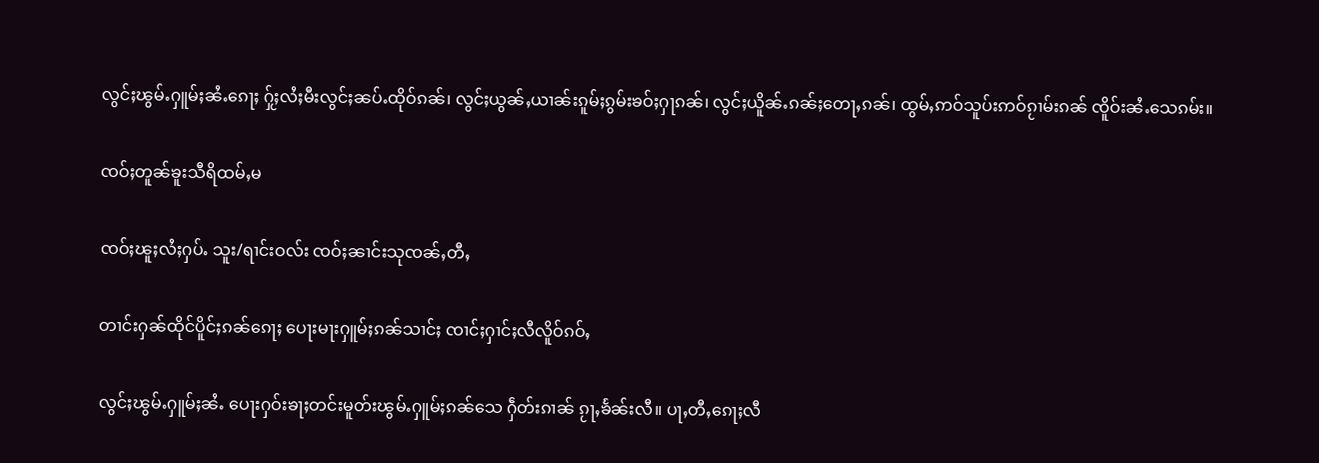လွင်ႈၽွမ်ႉႁူမ်ႈၼႆႉၵေႃႈ ႁႂ်ႈလႆႈမီးလွင်ႈၼပ်ႉထိုဝ်ၵၼ်၊ လွင်ႈယွၼ်ႇယၢၼ်းၵူမ်ႈၵွမ်းၶဝ်ႈႁႃၵၼ်၊ လွင်ႈယိူၼ်ႉၵၼ်ႈတေႃႇၵၼ်၊ ထွမ်ႇဢဝ်သူပ်းဢဝ်ၵႂၢမ်းၵၼ် ၸိူဝ်းၼႆႉသေၵမ်း။

ၸဝ်ႈတူၼ်ၶူးသီရိထမ်ႇမ

ၸဝ်ႈၽူႈလႆႈႁပ်ႉ သူး/ရၢင်းဝလ်း ၸဝ်ႈၼၢင်းသုၸၼ်ႇတီႇ

တၢင်းႁၼ်ထိုင်ပိူင်ႈၵၼ်ၵေႃႈ ပေႃးမႃးႁူမ်ႈၵၼ်သၢင်ႈ ၸၢင်ႈႁၢင်ႈလီလိူဝ်ၵဝ်ႇ

လွင်ႈၽွမ်ႉႁူမ်ႈၼႆႉ ပေႃးႁဝ်းၶႃႈတင်းမူတ်းၽွမ်ႉႁူမ်ႈၵၼ်သေ ႁဵတ်းၵၢၼ် ၵႂႃႇၶႅၼ်းလီ။ ပႃႇတီႇၵေႃႈလီ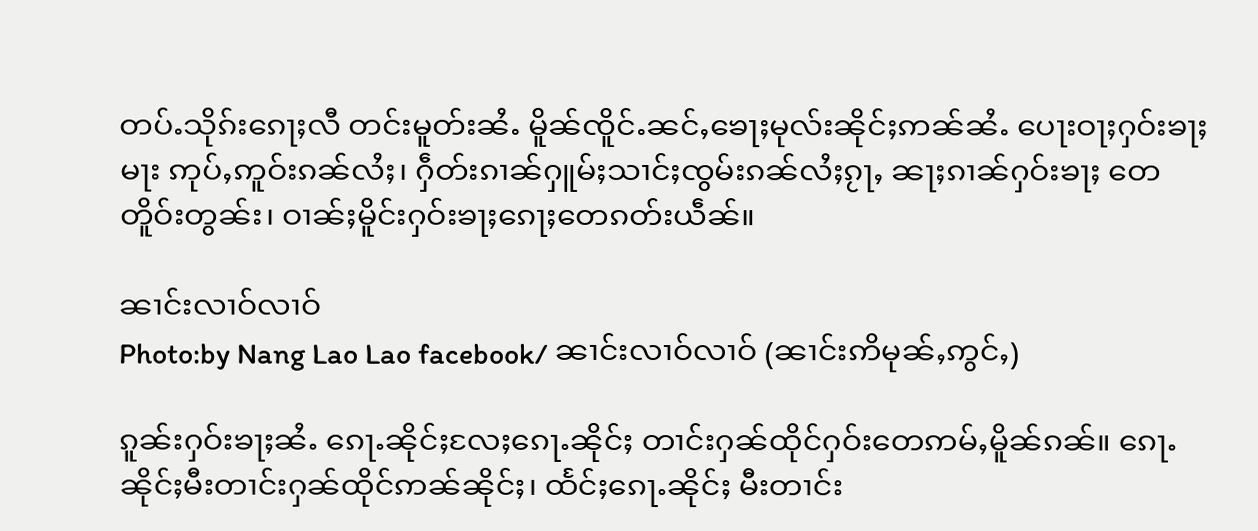တပ်ႉသိုၵ်းၵေႃႈလီ တင်းမူတ်းၼႆႉ မိူၼ်ၸိူင်ႉၼင်ႇၶေႃႈမုလ်းၼိုင်ႈဢၼ်ၼႆႉ ပေႃးဝႃႈႁဝ်းၶႃႈမႃး ဢုပ်ႇဢူဝ်းၵၼ်လႆႈ၊ ႁဵတ်းၵၢၼ်ႁူမ်ႈသၢင်ႈၸွမ်းၵၼ်လႆႈၵႂႃႇ ၼႃႈၵၢၼ်ႁဝ်းၶႃႈ တေတိူဝ်းတွၼ်း၊ ဝၢၼ်ႈမိူင်းႁဝ်းၶႃႈၵေႃႈတေၵတ်းယဵၼ်။

ၼၢင်းလၢဝ်လၢဝ်
Photo:by Nang Lao Lao facebook/ ၼၢင်းလၢဝ်လၢဝ် (ၼၢင်းဢိမုၼ်ႇဢွင်ႇ)

ၵူၼ်းႁဝ်းၶႃႈၼႆႉ ၵေႃႉၼိုင်ႈလႄႈၵေႃႉၼိုင်ႈ တၢင်းႁၼ်ထိုင်ႁဝ်းတေဢမ်ႇမိူၼ်ၵၼ်။ ၵေႃႉၼိုင်ႈမီးတၢင်းႁၼ်ထိုင်ဢၼ်ၼိုင်ႈ၊ ထႅင်ႈၵေႃႉၼိုင်ႈ မီးတၢင်း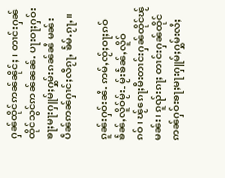ႁၼ်ထိုင်ဢၼ်ၼိုင်ႈ၊ တၢင်းႁၼ်ထိုင်သွင်ဢၼ်ၼၼ်ႉ ပႃးဝႃႈႁဝ်းၶႃႈမႃးႁူမ်ႈႁွမ်းၵၼ်ၼႆ မၼ်းပဵၼ်ဢၼ်ႁၢင်ႈလီၵႂႃႇ ၶႅမ်ႉၵႂႃႇ။

ၵူၼ်းႁဝ်းၼႆႉ ဢမ်ႇၸႂ်ႈဝႃႈၵဝ်ၶႅၼ်ႇလိူဝ်မႂ်း- မႂ်းၶႅၼ်ႇလိူဝ်ၵဝ်၊ ၽႂ်ၵေႃႈမီးတၢင်းႁၼ်ထိုင်ၽႂ်မၼ်း၊ ၵူၺ်းၵႃႈ တၢင်းႁၼ်ထိုင်ဢၼ်ႁဝ်းၶႃႈမႃးႁူမ်ႈႁွမ်းလႆႈ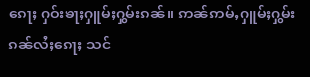ၵေႃႈ ႁဝ်းၶႃႈႁူမ်ႈႁွမ်းၵၼ်။ ဢၼ်ဢမ်ႇႁူမ်ႈႁွမ်းၵၼ်လႆႈၵေႃႈ သင်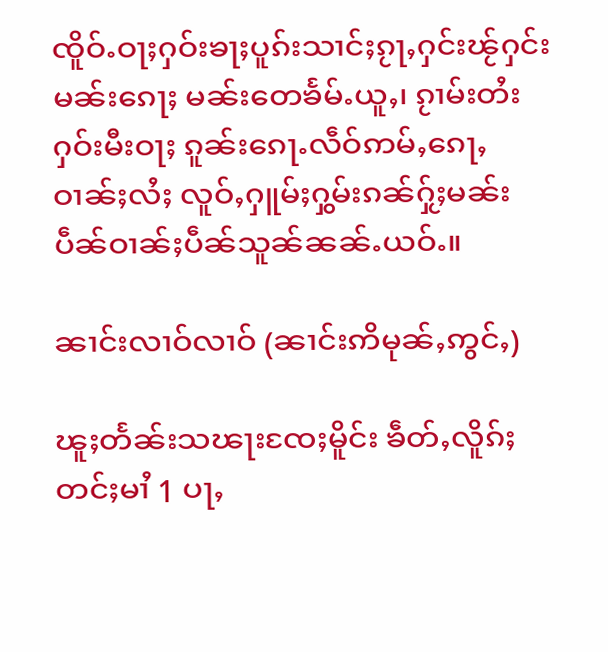ၸိူဝ်ႉဝႃႈႁဝ်းၶႃႈပူၵ်းသၢင်ႈၵႂႃႇႁင်းၽႂ်ႁင်းမၼ်းၵေႃႈ မၼ်းတေၶႅမ်ႉယူႇ၊ ၵႂၢမ်းတႆးႁဝ်းမီးဝႃႈ ၵူၼ်းၵေႃႉလဵဝ်ဢမ်ႇၵေႃႇဝၢၼ်ႈလႆႈ လူဝ်ႇႁူမ်ႈႁွမ်းၵၼ်ႁႂ်ႈမၼ်းပဵၼ်ဝၢၼ်ႈပဵၼ်သူၼ်ၼၼ်ႉယဝ်ႉ။

ၼၢင်းလၢဝ်လၢဝ် (ၼၢင်းဢိမုၼ်ႇဢွင်ႇ)

ၽူႈတႅၼ်းသၽႃးၸႄႈမိူင်း ၶဵတ်ႇလိူၵ်ႈတင်ႈမၢႆ 1 ပႃႇ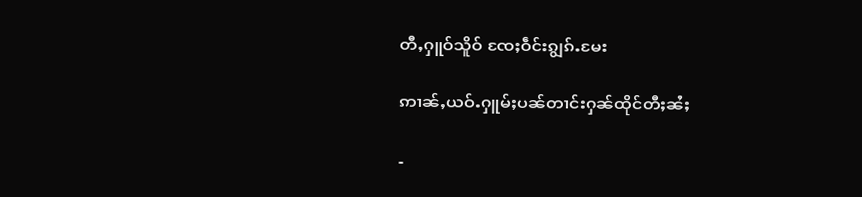တီႇႁူဝ်သိူဝ် ၸႄႈဝဵင်းၵျွၵ်ႉမႄး

ဢၢၼ်ႇယဝ်ႉႁူမ်ႈပၼ်တၢင်းႁၼ်ထိုင်တီႈၼႆႈ

-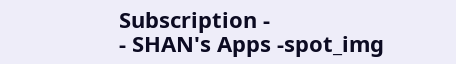Subscription -
- SHAN's Apps -spot_img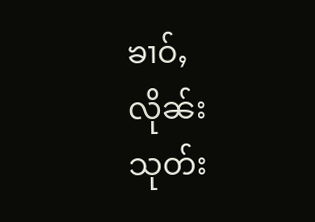ၶၢဝ်ႇလိုၼ်းသုတ်း